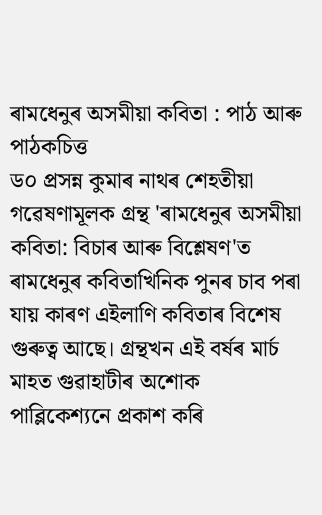ৰামধেনুৰ অসমীয়া কবিতা : পাঠ আৰু পাঠকচিত্ত
ড০ প্ৰসন্ন কুমাৰ নাথৰ শেহতীয়া গৱেষণামূলক গ্ৰন্থ 'ৰামধেনুৰ অসমীয়া কবিতা: বিচাৰ আৰু বিশ্লেষণ'ত ৰামধেনুৰ কবিতাখিনিক পুনৰ চাব পৰা যায় কাৰণ এইলাণি কবিতাৰ বিশেষ গুৰুত্ব আছে। গ্ৰন্থখন এই বৰ্ষৰ মাৰ্চ মাহত গুৱাহাটীৰ অশোক পাব্লিকেশ্যনে প্ৰকাশ কৰি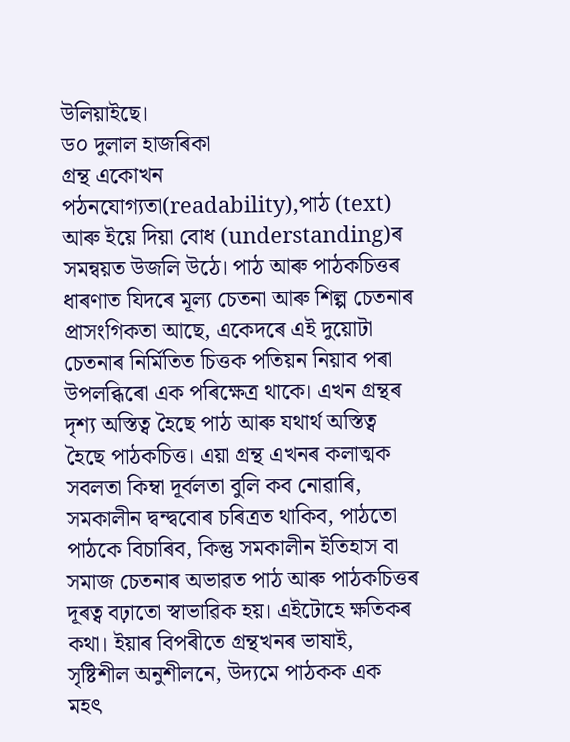উলিয়াইছে।
ড০ দুলাল হাজৰিকা
গ্ৰন্থ একোখন পঠনযোগ্যতা(readability),পাঠ (text) আৰু ইয়ে দিয়া বোধ (understanding)ৰ সমন্বয়ত উজলি উঠে। পাঠ আৰু পাঠকচিত্তৰ ধাৰণাত যিদৰে মূল্য চেতনা আৰু শিল্প চেতনাৰ প্ৰাসংগিকতা আছে, একেদৰে এই দুয়োটা চেতনাৰ নিৰ্মিতিত চিত্তক পতিয়ন নিয়াব পৰা উপলব্ধিৰো এক পৰিক্ষেত্ৰ থাকে। এখন গ্ৰন্থৰ দৃশ্য অস্তিত্ব হৈছে পাঠ আৰু যথাৰ্থ অস্তিত্ব হৈছে পাঠকচিত্ত। এয়া গ্ৰন্থ এখনৰ কলাত্মক সবলতা কিম্বা দূৰ্বলতা বুলি কব নোৱাৰি, সমকালীন দ্বন্দ্ববোৰ চৰিত্ৰত থাকিব, পাঠতো পাঠকে বিচাৰিব, কিন্তু সমকালীন ইতিহাস বা সমাজ চেতনাৰ অভাৱত পাঠ আৰু পাঠকচিত্তৰ দূৰত্ব বঢ়াতো স্বাভাৱিক হয়। এইটোহে ক্ষতিকৰ কথা। ইয়াৰ বিপৰীতে গ্ৰন্থখনৰ ভাষাই, সৃষ্টিশীল অনুশীলনে, উদ্যমে পাঠকক এক মহৎ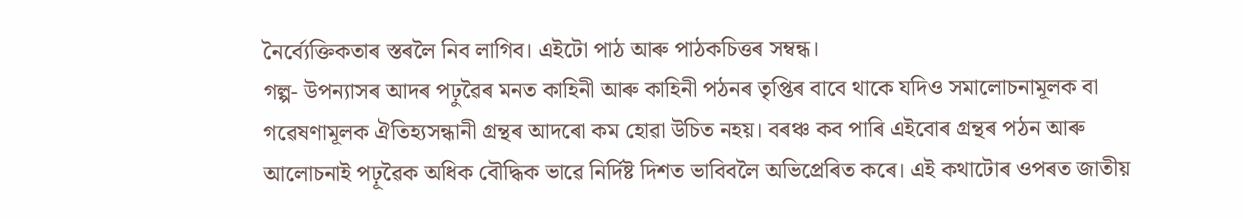নৈৰ্ব্যেক্তিকতাৰ স্তৰলৈ নিব লাগিব। এইটো পাঠ আৰু পাঠকচিত্তৰ সম্বন্ধ।
গল্প- উপন্যাসৰ আদৰ পঢ়ুৱৈৰ মনত কাহিনী আৰু কাহিনী পঠনৰ তৃপ্তিৰ বাবে থাকে যদিও সমালোচনামূলক বা গৱেষণামূলক ঐতিহ্যসন্ধানী গ্ৰন্থৰ আদৰো কম হোৱা উচিত নহয়। বৰঞ্চ কব পাৰি এইবোৰ গ্ৰন্থৰ পঠন আৰু আলোচনাই পঢ়ূৱৈক অধিক বৌদ্ধিক ভাৱে নিৰ্দিষ্ট দিশত ভাবিবলৈ অভিপ্ৰেৰিত কৰে। এই কথাটোৰ ওপৰত জাতীয়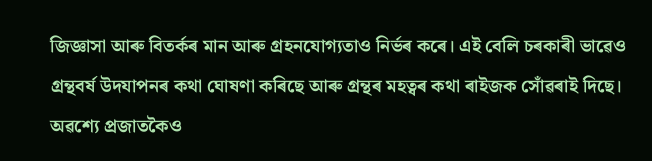জিজ্ঞাসা আৰু বিতৰ্কৰ মান আৰু গ্ৰহনযোগ্যতাও নিৰ্ভৰ কৰে। এই বেলি চৰকাৰী ভাৱেও গ্ৰন্থবৰ্ষ উদযাপনৰ কথা ঘোষণা কৰিছে আৰু গ্ৰন্থৰ মহত্বৰ কথা ৰাইজক সোঁৱৰাই দিছে। অৱশ্যে প্ৰজাতকৈও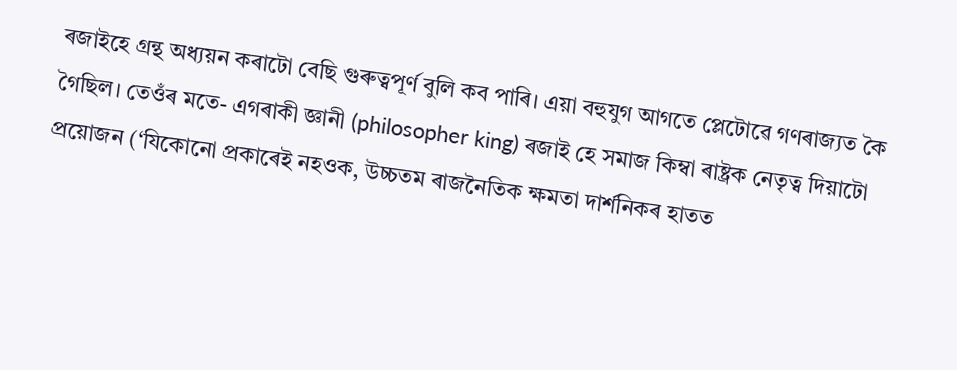ৰজাইহে গ্ৰন্থ অধ্যয়ন কৰাটো বেছি গুৰুত্বপূৰ্ণ বুলি কব পাৰি। এয়া বহুযুগ আগতে প্লেটোৱে গণৰাজ্যত কৈ গৈছিল। তেওঁৰ মতে- এগৰাকী জ্ঞানী (philosopher king) ৰজাই হে সমাজ কিম্বা ৰাষ্ট্ৰক নেতৃত্ব দিয়াটো প্ৰয়োজন (‘যিকোনো প্ৰকাৰেই নহওক, উচ্চতম ৰাজনৈতিক ক্ষমতা দাৰ্শনিকৰ হাতত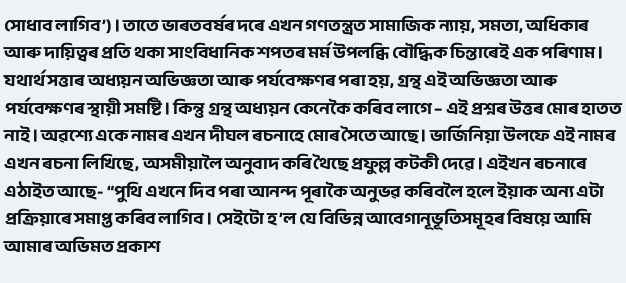সোধাব লাগিব’)। তাতে ভাৰতবৰ্ষৰ দৰে এখন গণতন্ত্ৰত সামাজিক ন্যায়, সমতা, অধিকাৰ আৰু দায়িত্বৰ প্ৰতি থকা সাংবিধানিক শপতৰ মৰ্ম উপলব্ধি বৌদ্ধিক চিন্তাৰেই এক পৰিণাম। যথাৰ্থ সত্তাৰ অধ্যয়ন অভিজ্ঞতা আৰু পৰ্যবেক্ষণৰ পৰা হয়, গ্ৰন্থ এই অভিজ্ঞতা আৰু পৰ্যবেক্ষণৰ স্থায়ী সমষ্টি। কিন্তু গ্ৰন্থ অধ্যয়ন কেনেকৈ কৰিব লাগে – এই প্ৰশ্নৰ উত্তৰ মোৰ হাতত নাই। অৱশ্যে একে নামৰ এখন দীঘল ৰচনাহে মোৰ সৈতে আছে। ভাৰ্জিনিয়া উলফে এই নামৰ এখন ৰচনা লিখিছে, অসমীয়ালৈ অনুবাদ কৰি থৈছে প্ৰফুল্ল কটকী দেৱে। এইখন ৰচনাৰে এঠাইত আছে- “পুথি এখনে দিব পৰা আনন্দ পূৰাকৈ অনুভৱ কৰিবলৈ হলে ইয়াক অন্য এটা প্ৰক্ৰিয়াৰে সমাপ্ত কৰিব লাগিব। সেইটো হ’ল যে বিভিন্ন আবেগানূভূতিসমূহৰ বিষয়ে আমি আমাৰ অভিমত প্ৰকাশ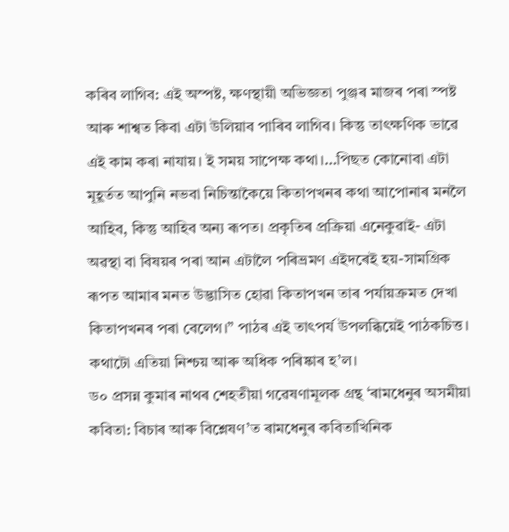কৰিব লাগিব: এই অস্পষ্ট, ক্ষণস্থায়ী অভিজ্ঞতা পুঞ্জৰ মাজৰ পৰা স্পষ্ট আৰু শাশ্বত কিবা এটা উলিয়াব পাৰিব লাগিব। কিন্তু তাৎক্ষণিক ভাৱে এই কাম কৰা নাযায়। ই সময় সাপেক্ষ কথা।…পিছত কোনোবা এটা মূহূৰ্তত আপুনি নভবা নিচিন্তাকৈয়ে কিতাপখনৰ কথা আপোনাৰ মনলৈ আহিব, কিন্তু আহিব অন্য ৰূপত। প্ৰকৃতিৰ প্ৰক্ৰিয়া এনেকুৱাই- এটা অৱস্থা বা বিষয়ৰ পৰা আন এটালৈ পৰিভ্ৰমণ এইদৰেই হয়-সামগ্ৰিক ৰূপত আমাৰ মনত উদ্ভাসিত হোৱা কিতাপখন তাৰ পৰ্যায়ক্ৰমত দেখা কিতাপখনৰ পৰা বেলেগ।” পাঠৰ এই তাৎপৰ্য উপলব্ধিয়েই পাঠকচিত্ত। কথাটো এতিয়া নিশ্চয় আৰু অধিক পৰিষ্কাৰ হ’ল।
ড০ প্ৰসন্ন কুমাৰ নাথৰ শেহতীয়া গৱেষণামূলক গ্ৰন্থ ‘ৰামধেনুৰ অসমীয়া কবিতা: বিচাৰ আৰু বিশ্লেষণ’ত ৰামধেনুৰ কবিতাখিনিক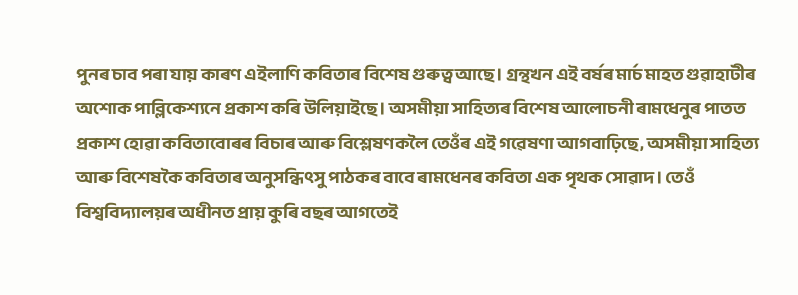পুনৰ চাব পৰা যায় কাৰণ এইলাণি কবিতাৰ বিশেষ গুৰুত্ব আছে। গ্ৰন্থখন এই বৰ্ষৰ মাৰ্চ মাহত গুৱাহাটীৰ অশোক পাব্লিকেশ্যনে প্ৰকাশ কৰি উলিয়াইছে। অসমীয়া সাহিত্যৰ বিশেষ আলোচনী ৰামধেনুৰ পাতত প্ৰকাশ হোৱা কবিতাবোৰৰ বিচাৰ আৰু বিশ্লেষণকলৈ তেওঁৰ এই গৱেষণা আগবাঢ়িছে, অসমীয়া সাহিত্য আৰু বিশেষকৈ কবিতাৰ অনুসন্ধিৎসু পাঠকৰ বাবে ৰামধেনৰ কবিতা এক পৃথক সোৱাদ। তেওঁ বিশ্ববিদ্যালয়ৰ অধীনত প্ৰায় কুৰি বছৰ আগতেই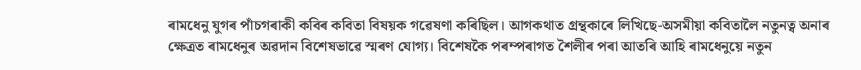ৰামধেনু যুগৰ পাঁচগৰাকী কবিৰ কবিতা বিষয়ক গৱেষণা কৰিছিল। আগকথাত গ্ৰন্থকাৰে লিখিছে-অসমীয়া কবিতালৈ নতুনত্ব অনাৰ ক্ষেত্ৰত ৰামধেনুৰ অৱদান বিশেষভাৱে স্মৰণ যোগ্য। বিশেষকৈ পৰম্পৰাগত শৈলীৰ পৰা আতৰি আহি ৰামধেনুয়ে নতুন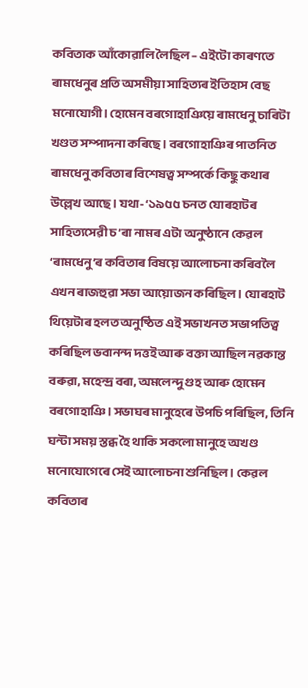কবিতাক আঁকোৱালি লৈছিল – এইটো কাৰণতে ৰামধেনুৰ প্ৰতি অসমীয়া সাহিত্যৰ ইতিহাস বেছ মনোযোগী। হোমেন বৰগোহাঞিয়ে ৰামধেনু চাৰিটা খণ্ডত সম্পাদনা কৰিছে। বৰগোহাঞিৰ পাতনিত ৰামধেনু কবিতাৰ বিশেষত্ব সম্পৰ্কে কিছু কথাৰ উল্লেখ আছে। যথা- ‘১৯৫৫ চনত যোৰহাটৰ সাহিত্যসেৱী চ’ৰা নামৰ এটা অনুষ্ঠানে কেৱল ‘ৰামধেনু’ৰ কবিতাৰ বিষয়ে আলোচনা কৰিবলৈ এখন ৰাজহুৱা সভা আয়োজন কৰিছিল। যোৰহাট থিয়েটাৰ হলত অনুষ্ঠিত এই সভাখনত সভাপতিত্ব কৰিছিল ভবানন্দ দত্তই আৰু বক্তা আছিল নৱকান্ত বৰুৱা, মহেন্দ্ৰ বৰা, অমলেন্দু গুহ আৰু হোমেন বৰগোহাঞি। সভাঘৰ মানুহেৰে উপচি পৰিছিল, তিনি ঘন্টা সময় স্তব্ধ হৈ থাকি সকলো মানুহে অখণ্ড মনোযোগেৰে সেই আলোচনা শুনিছিল। কেৱল কবিতাৰ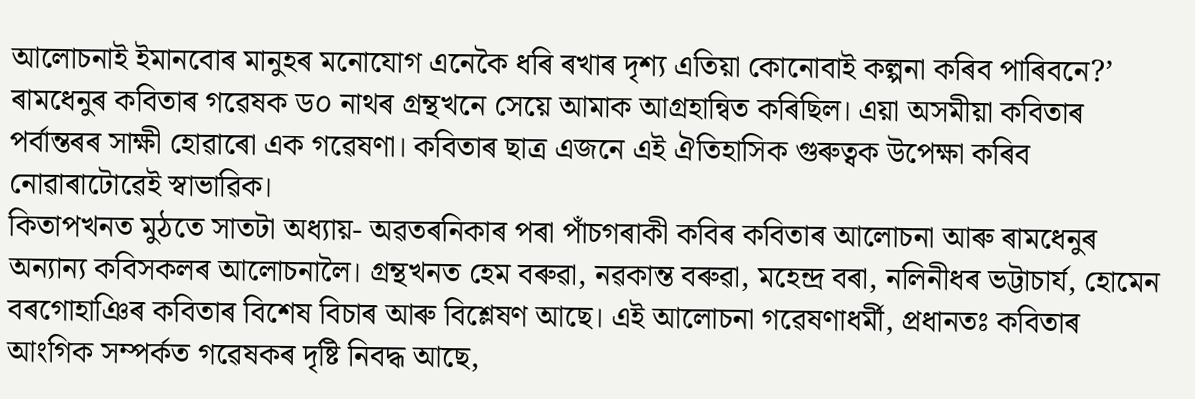আলোচনাই ইমানবোৰ মানুহৰ মনোযোগ এনেকৈ ধৰি ৰখাৰ দৃশ্য এতিয়া কোনোবাই কল্পনা কৰিব পাৰিবনে?’ ৰামধেনুৰ কবিতাৰ গৱেষক ড০ নাথৰ গ্ৰন্থখনে সেয়ে আমাক আগ্ৰহান্বিত কৰিছিল। এয়া অসমীয়া কবিতাৰ পৰ্বান্তৰৰ সাক্ষী হোৱাৰো এক গৱেষণা। কবিতাৰ ছাত্ৰ এজনে এই ঐতিহাসিক গুৰুত্বক উপেক্ষা কৰিব নোৱাৰাটোৱেই স্বাভাৱিক।
কিতাপখনত মুঠতে সাতটা অধ্যায়- অৱতৰনিকাৰ পৰা পাঁচগৰাকী কবিৰ কবিতাৰ আলোচনা আৰু ৰামধেনুৰ অন্যান্য কবিসকলৰ আলোচনালৈ। গ্ৰন্থখনত হেম বৰুৱা, নৱকান্ত বৰুৱা, মহেন্দ্ৰ বৰা, নলিনীধৰ ভট্টাচাৰ্য, হোমেন বৰগোহাঞিৰ কবিতাৰ বিশেষ বিচাৰ আৰু বিশ্লেষণ আছে। এই আলোচনা গৱেষণাধৰ্মী, প্ৰধানতঃ কবিতাৰ আংগিক সম্পৰ্কত গৱেষকৰ দৃষ্টি নিবদ্ধ আছে,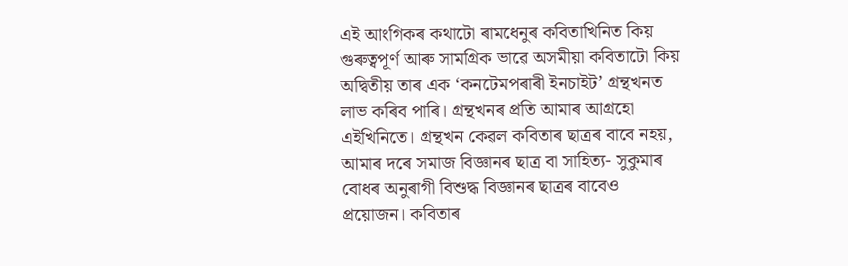এই আংগিকৰ কথাটো ৰামধেনুৰ কবিতাখিনিত কিয় গুৰুত্বপূৰ্ণ আৰু সামগ্ৰিক ভাৱে অসমীয়া কবিতাটো কিয় অদ্বিতীয় তাৰ এক ‘কনটেমপৰাৰী ইনচাইট’ গ্ৰন্থখনত লাভ কৰিব পাৰি। গ্ৰন্থখনৰ প্ৰতি আমাৰ আগ্ৰহো এইখিনিতে। গ্ৰন্থখন কেৱল কবিতাৰ ছাত্ৰৰ বাবে নহয়, আমাৰ দৰে সমাজ বিজ্ঞানৰ ছাত্ৰ বা সাহিত্য- সুকুমাৰ বোধৰ অনুৰাগী বিশুদ্ধ বিজ্ঞানৰ ছাত্ৰৰ বাবেও প্ৰয়োজন। কবিতাৰ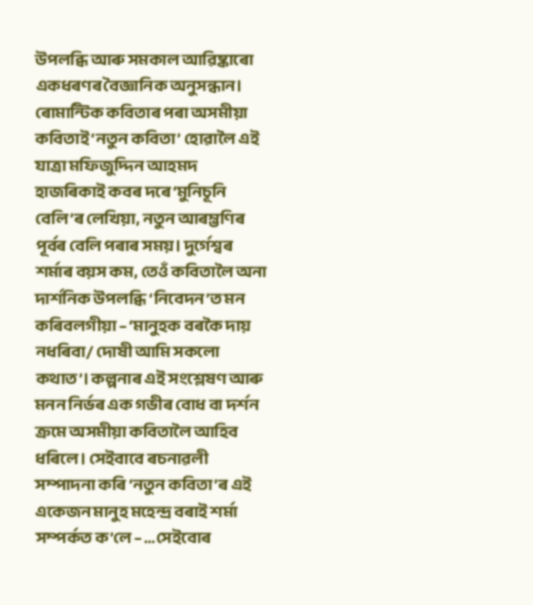উপলব্ধি আৰু সমকাল আৱিষ্কাৰো একধৰণৰ বৈজ্ঞানিক অনুসন্ধান।
ৰোমান্টিক কবিতাৰ পৰা অসমীয়া কবিতাই ‘নতুন কবিতা’ হোৱালৈ এই যাত্ৰা মফিজুদ্দিন আহমদ হাজৰিকাই কবৰ দৰে ‘মুনিচূনি বেলি’ৰ লেখিয়া, নতুন আৰম্ভণিৰ পূৰ্বৰ বেলি পৰাৰ সময়। দুৰ্গেশ্বৰ শৰ্মাৰ বয়স কম, তেওঁ কবিতালৈ অনা দাৰ্শনিক উপলব্ধি ‘নিবেদন’ত মন কৰিবলগীয়া – ‘মানুহক বৰকৈ দায় নধৰিবা/ দোষী আমি সকলো কথাত’। কল্পনাৰ এই সংশ্লেষণ আৰু মনন নিৰ্ভৰ এক গভীৰ বোধ বা দৰ্শন ক্ৰমে অসমীয়া কবিতালৈ আহিব ধৰিলে। সেইবাবে ৰচনাৱলী সম্পাদনা কৰি ‘নতুন কবিতা’ৰ এই একেজন মানুহ মহেন্দ্ৰ বৰাই শৰ্মা সম্পৰ্কত ক’লে – …সেইবোৰ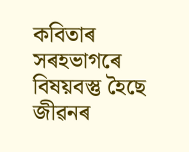কবিতাৰ সৰহভাগৰে বিষয়বস্তু হৈছে জীৱনৰ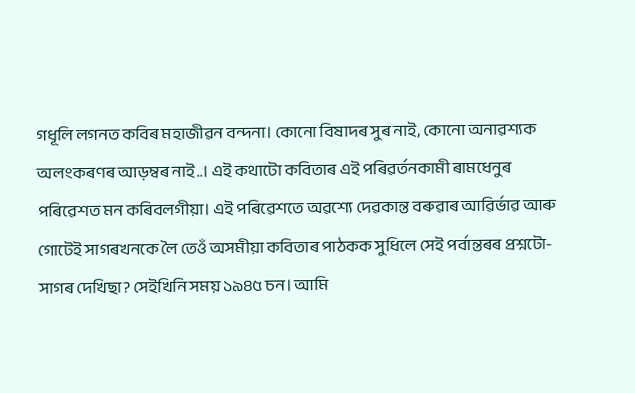গধূলি লগনত কবিৰ মহাজীৱন বন্দনা। কোনো বিষাদৰ সুৰ নাই, কোনো অনাৱশ্যক অলংকৰণৰ আড়ম্বৰ নাই..। এই কথাটো কবিতাৰ এই পৰিৱৰ্তনকামী ৰামধেনুৰ পৰিৱেশত মন কৰিবলগীয়া। এই পৰিৱেশতে অৱশ্যে দেৱকান্ত বৰুৱাৰ আৱিৰ্ভাৱ আৰু গোটেই সাগৰখনকে লৈ তেওঁ অসমীয়া কবিতাৰ পাঠকক সুধিলে সেই পৰ্বান্তৰৰ প্ৰশ্নটো- সাগৰ দেখিছা? সেইখিনি সময় ১৯৪৫ চন। আমি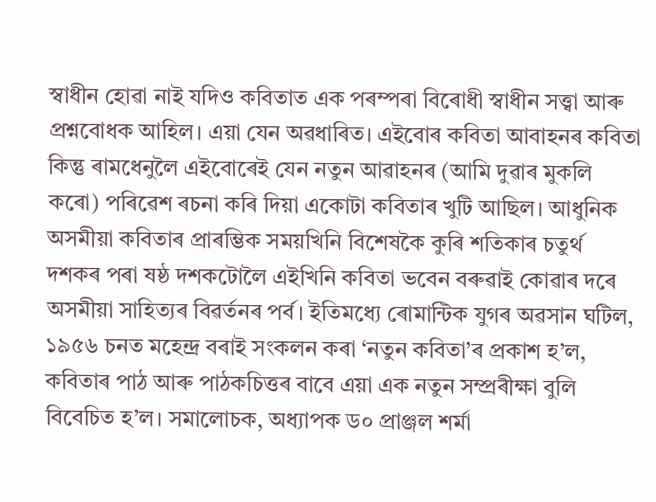স্বাধীন হোৱা নাই যদিও কবিতাত এক পৰম্পৰা বিৰোধী স্বাধীন সত্ত্বা আৰু প্ৰশ্নবোধক আহিল। এয়া যেন অৱধাৰিত। এইবোৰ কবিতা আবাহনৰ কবিতা কিন্তু ৰামধেনুলৈ এইবোৰেই যেন নতুন আৱাহনৰ (আমি দুৱাৰ মুকলি কৰো) পৰিৱেশ ৰচনা কৰি দিয়া একোটা কবিতাৰ খুটি আছিল। আধুনিক অসমীয়া কবিতাৰ প্ৰাৰম্ভিক সময়খিনি বিশেষকৈ কুৰি শতিকাৰ চতুৰ্থ দশকৰ পৰা ষষ্ঠ দশকটোলৈ এইখিনি কবিতা ভবেন বৰুৱাই কোৱাৰ দৰে অসমীয়া সাহিত্যৰ বিৱৰ্তনৰ পৰ্ব। ইতিমধ্যে ৰোমান্টিক যুগৰ অৱসান ঘটিল, ১৯৫৬ চনত মহেন্দ্ৰ বৰাই সংকলন কৰা ‘নতুন কবিতা’ৰ প্ৰকাশ হ’ল, কবিতাৰ পাঠ আৰু পাঠকচিত্তৰ বাবে এয়া এক নতুন সম্প্ৰৰীক্ষা বুলি বিবেচিত হ’ল। সমালোচক, অধ্যাপক ড০ প্ৰাঞ্জল শৰ্মা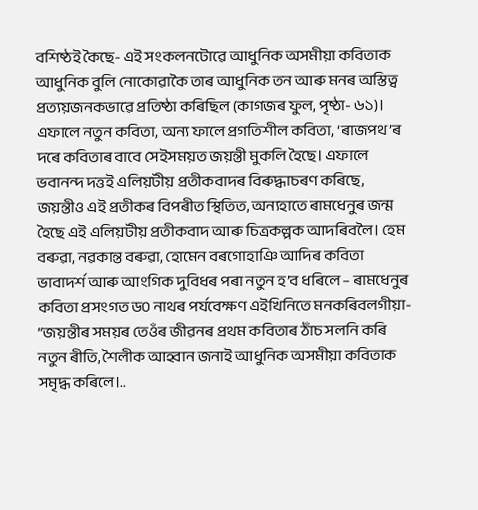বশিষ্ঠই কৈছে- এই সংকলনটোৱে আধুনিক অসমীয়া কবিতাক আধুনিক বুলি নোকোৱাকৈ তাৰ আধুনিক তন আৰু মনৰ অস্তিত্ব প্ৰত্যয়জনকভাৱে প্ৰতিষ্ঠা কৰিছিল (কাগজৰ ফুল, পৃষ্ঠা- ৬১)। এফালে নতুন কবিতা, অন্য ফালে প্ৰগতিশীল কবিতা, ‘ৰাজপথ’ৰ দৰে কবিতাৰ বাবে সেইসময়ত জয়ন্তী মুকলি হৈছে। এফালে ভবানন্দ দত্তই এলিয়টীয় প্ৰতীকবাদৰ বিৰুদ্ধাচৰণ কৰিছে, জয়ন্তীও এই প্ৰতীকৰ বিপৰীত স্থিতিত, অন্যহাতে ৰামধেনুৰ জন্ম হৈছে এই এলিয়টীয় প্ৰতীকবাদ আৰু চিত্ৰকল্পক আদৰিবলৈ। হেম বৰুৱা, নৱকান্ত বৰুৱা, হোমেন বৰগোহাঞি আদিৰ কবিতা ভাবাদৰ্শ আৰু আংগিক দুবিধৰ পৰা নতুন হ’ব ধৰিলে – ৰামধেনুৰ কবিতা প্ৰসংগত ড০ নাথৰ পৰ্যবেক্ষণ এইখিনিতে মনকৰিবলগীয়া- “জয়ন্তীৰ সময়ৰ তেওঁৰ জীৱনৰ প্ৰথম কবিতাৰ ঠাঁচ সলনি কৰি নতুন ৰীতি, শৈলীক আহ্বান জনাই আধুনিক অসমীয়া কবিতাক সমৃদ্ধ কৰিলে।..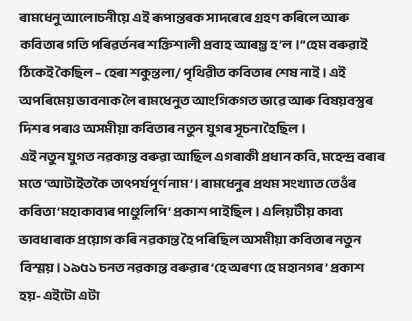ৰামধেনু আলোচনীয়ে এই ৰূপান্তৰক সাদৰেৰে গ্ৰহণ কৰিলে আৰু কবিতাৰ গতি পৰিৱৰ্তনৰ শক্তিশালী প্ৰবাহ আৰম্ভ হ’ল।”হেম বৰুৱাই ঠিকেই কৈছিল – হেৰা শকুন্তলা/ পৃথিৱীত কবিতাৰ শেষ নাই। এই অপৰিমেয় ভাবনাক লৈ ৰামধেনুত আংগিকগত ভাৱে আৰু বিষয়বস্তুৰ দিশৰ পৰাও অসমীয়া কবিতাৰ নতুন যুগৰ সূচনা হৈছিল।
এই নতুন যুগত নৱকান্ত বৰুৱা আছিল এগৰাকী প্ৰধান কবি, মহেন্দ্ৰ বৰাৰ মতে ‘আটাইতকৈ তাৎপৰ্যপূৰ্ণ নাম’। ৰামধেনুৰ প্ৰথম সংখ্যাত তেওঁৰ কবিতা ‘মহাকাব্যৰ পাণ্ডুলিপি’ প্ৰকাশ পাইছিল। এলিয়টীয় কাব্য ভাবধাৰাক প্ৰয়োগ কৰি নৱকান্ত হৈ পৰিছিল অসমীয়া কবিতাৰ নতুন বিস্ময়। ১৯৫১ চনত নৱকান্ত বৰুৱাৰ ‘হে অৰণ্য হে মহানগৰ’ প্ৰকাশ হয়- এইটো এটা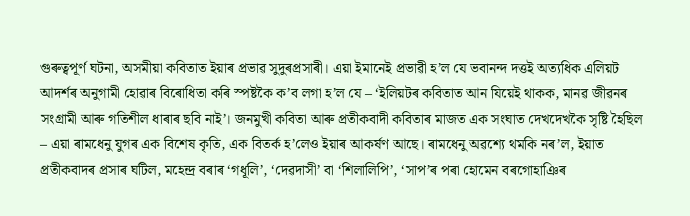গুৰুত্বপূৰ্ণ ঘটনা, অসমীয়া কবিতাত ইয়াৰ প্ৰভাৱ সুদুৰপ্ৰসাৰী। এয়া ইমানেই প্ৰভাৱী হ’ল যে ভবানন্দ দত্তই অত্যধিক এলিয়ট আদৰ্শৰ অনুগামী হোৱাৰ বিৰোধিতা কৰি স্পষ্টকৈ ক’ব লগা হ’ল যে – ‘ইলিয়টৰ কবিতাত আন যিয়েই থাকক, মানৱ জীৱনৰ সংগ্ৰামী আৰু গতিশীল ধাৰাৰ ছবি নাই’। জনমুখী কবিতা আৰু প্ৰতীকবাদী কবিতাৰ মাজত এক সংঘাত দেখদেখকৈ সৃষ্টি হৈছিল – এয়া ৰামধেনু যুগৰ এক বিশেষ কৃতি, এক বিতৰ্ক হ’লেও ইয়াৰ আকৰ্ষণ আছে। ৰামধেনু অৱশ্যে থমকি নৰ’ল, ইয়াত প্ৰতীকবাদৰ প্ৰসাৰ ঘটিল, মহেন্দ্ৰ বৰাৰ ‘গধূলি’, ‘দেৱদাসী’ বা ‘শিলালিপি’, ‘সাপ’ৰ পৰা হোমেন বৰগোহাঞিৰ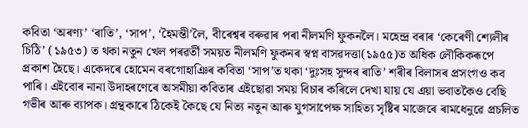কবিতা ‘অৰণ্য’ ‘ৰাতি’, ‘সাপ’, ‘হৈমন্তী’লৈ, বীৰেশ্বৰ বৰুৱাৰ পৰা নীলমণি ফুকনলৈ। মহেন্দ্ৰ বৰাৰ ‘কেৰেণী শ্যেলীৰ চিঠি’ (১৯৫৩) ত থকা নতুন খেল পৰৱৰ্তী সময়ত নীলমণি ফুকনৰ স্বপ্ন বাসৱদত্তা(১৯৫৫)ত অধিক লৌকিকৰূপে প্ৰকাশ হৈছে। একেদৰে হোমেন বৰগোহাঞিৰ কবিতা ‘সাপ’ত থকা ‘দুঃসহ সুন্দৰ ৰাতি’ শৰীৰ বিলাসৰ প্ৰসংগও কব পাৰি। এইবোৰ নানা উদাহৰণেৰে অসমীয়া কবিতাৰ এইছোৱা সময় বিচাৰ কৰিলে দেখা যায় যে এয়া ভবাতকৈও বেছি গভীৰ আৰু ব্যাপক। গ্ৰন্থকাৰে ঠিকেই কৈছে যে নিত্য নতুন আৰু যুগসাপেক্ষ সাহিত্য সৃষ্টিৰ মাজেৰে ৰামধেনুৱে প্ৰচলিত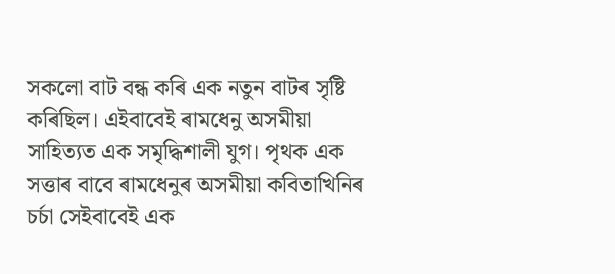সকলো বাট বন্ধ কৰি এক নতুন বাটৰ সৃষ্টি কৰিছিল। এইবাবেই ৰামধেনু অসমীয়া সাহিত্যত এক সমৃদ্ধিশালী যুগ। পৃথক এক সত্তাৰ বাবে ৰামধেনুৰ অসমীয়া কবিতাখিনিৰ চৰ্চা সেইবাবেই এক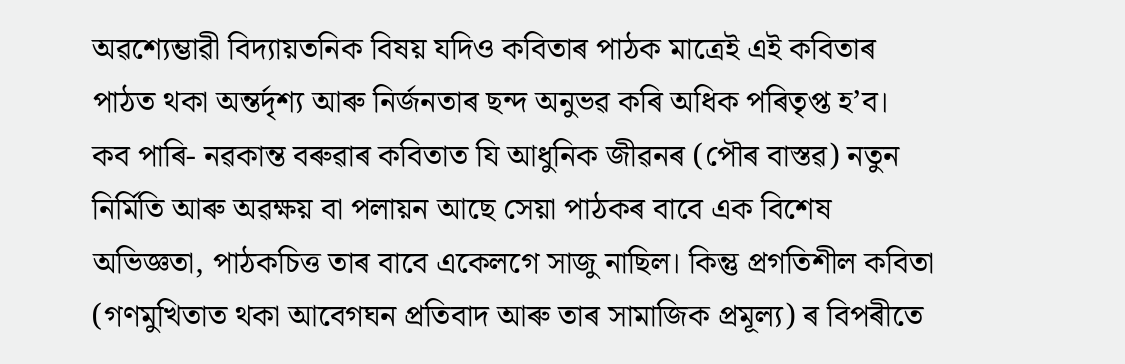অৱশ্যেম্ভাৱী বিদ্যায়তনিক বিষয় যদিও কবিতাৰ পাঠক মাত্ৰেই এই কবিতাৰ পাঠত থকা অন্তৰ্দৃশ্য আৰু নিৰ্জনতাৰ ছন্দ অনুভৱ কৰি অধিক পৰিতৃপ্ত হ’ব।
কব পাৰি- নৱকান্ত বৰুৱাৰ কবিতাত যি আধুনিক জীৱনৰ (পৌৰ বাস্তৱ) নতুন নিৰ্মিতি আৰু অৱক্ষয় বা পলায়ন আছে সেয়া পাঠকৰ বাবে এক বিশেষ অভিজ্ঞতা, পাঠকচিত্ত তাৰ বাবে একেলগে সাজু নাছিল। কিন্তু প্ৰগতিশীল কবিতা (গণমুখিতাত থকা আবেগঘন প্ৰতিবাদ আৰু তাৰ সামাজিক প্ৰমূল্য) ৰ বিপৰীতে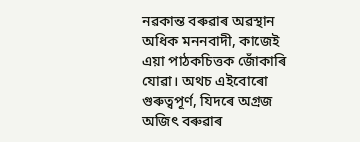নৱকান্ত বৰুৱাৰ অৱস্থান অধিক মননবাদী, কাজেই এয়া পাঠকচিত্তক জোঁকাৰি যোৱা। অথচ এইবোৰো গুৰুত্বপূৰ্ণ, যিদৰে অগ্ৰজ অজিৎ বৰুৱাৰ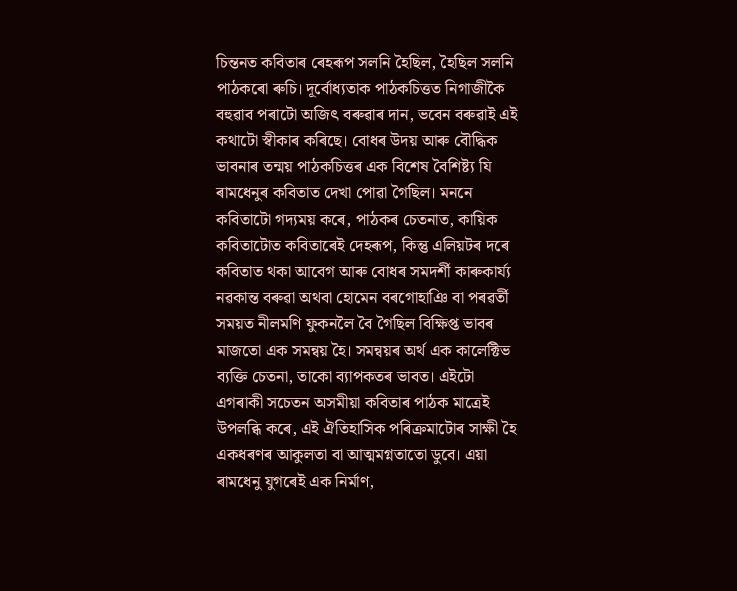চিন্তনত কবিতাৰ ৰেহৰূপ সলনি হৈছিল, হৈছিল সলনি পাঠকৰো ৰুচি। দূৰ্বোধ্যতাক পাঠকচিত্তত নিগাজীকৈ বহুৱাব পৰাটো অজিৎ বৰুৱাৰ দান, ভবেন বৰুৱাই এই কথাটো স্বীকাৰ কৰিছে। বোধৰ উদয় আৰু বৌদ্ধিক ভাবনাৰ তন্ময় পাঠকচিত্তৰ এক বিশেষ বৈশিষ্ট্য যি ৰামধেনুৰ কবিতাত দেখা পোৱা গৈছিল। মননে কবিতাটো গদ্যময় কৰে, পাঠকৰ চেতনাত, কায়িক কবিতাটোত কবিতাৰেই দেহৰূপ, কিন্তু এলিয়টৰ দৰে কবিতাত থকা আবেগ আৰু বোধৰ সমদৰ্শী কাৰুকাৰ্য্য নৱকান্ত বৰুৱা অথবা হোমেন বৰগোহাঞি বা পৰৱৰ্তী সময়ত নীলমণি ফুকনলৈ বৈ গৈছিল বিক্ষিপ্ত ভাবৰ মাজতো এক সমন্বয় হৈ। সমন্বয়ৰ অৰ্থ এক কালেক্টিভ ব্যক্তি চেতনা, তাকো ব্যাপকতৰ ভাবত। এইটো এগৰাকী সচেতন অসমীয়া কবিতাৰ পাঠক মাত্ৰেই উপলব্ধি কৰে, এই ঐতিহাসিক পৰিক্ৰমাটোৰ সাক্ষী হৈ একধৰণৰ আকুলতা বা আত্মমগ্নতাতো ডুবে। এয়া ৰামধেনু যুগৰেই এক নিৰ্মাণ,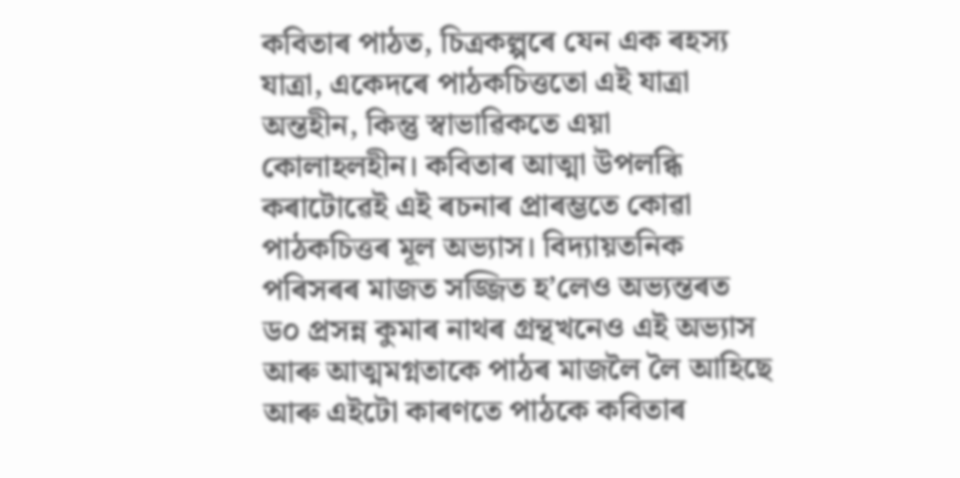কবিতাৰ পাঠত, চিত্ৰকল্পৰে যেন এক ৰহস্য যাত্ৰা, একেদৰে পাঠকচিত্ততো এই যাত্ৰা অন্তহীন, কিন্তু স্বাভাৱিকতে এয়া কোলাহলহীন। কবিতাৰ আত্মা উপলব্ধি কৰাটোৱেই এই ৰচনাৰ প্ৰাৰম্ভতে কোৱা পাঠকচিত্তৰ মূল অভ্যাস। বিদ্যায়তনিক পৰিসৰৰ মাজত সজ্জিত হ’লেও অভ্যন্তৰত ড০ প্ৰসন্ন কুমাৰ নাথৰ গ্ৰন্থখনেও এই অভ্যাস আৰু আত্মমগ্নতাকে পাঠৰ মাজলৈ লৈ আহিছে আৰু এইটো কাৰণতে পাঠকে কবিতাৰ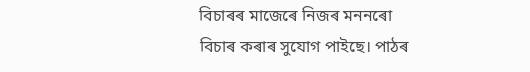বিচাৰৰ মাজেৰে নিজৰ মননৰো বিচাৰ কৰাৰ সুযোগ পাইছে। পাঠৰ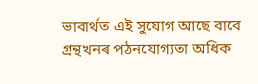ভাবাৰ্থত এই সুযোগ আছে বাবে গ্ৰন্থখনৰ পঠনযোগ্যতা অধিক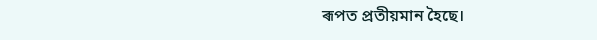ৰূপত প্ৰতীয়মান হৈছে।